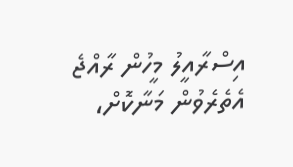އިސްރާއީލު މީހުން ރާއްޖެ އެތެރެވުން މަނާކޮށް،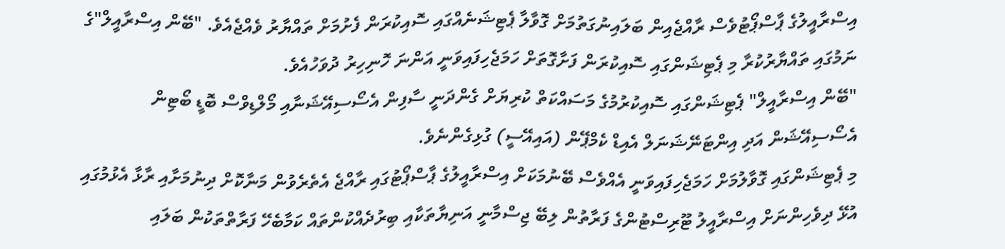އިސްރާއީލުގެ ޕާސްޕޯޓުވެސް ރާއްޖެއިން ބަލައިނުގަތުމަށް ގޮވާލާ ޕެޓިޝަނެއްގައި ސޮއިކުރަން ފެށުމަށް ތައްޔާރު ވެއްޖެއެވެ. "ބޭން އިސްރާއީލް"ގެ ނަމުގައި ތައްޔާރުކުރާ މި ޕެޓިޝަންގައި ސޮއިކުރަން ފަށާގޮތަށް ހަމަޖެހިފައިވަނީ އަންނަ ހޮނިހިރު ދުވަހުއެވެ.
"ބޭން އިސްރާއީލް" ޕެޓިޝަންގައި ސޮއިކުރުމުގެ މަސައްކަތް ކުރިޔަށް ގެންދަނީ ސާފިން އެސޯސިއޭޝަނާއި މޯލްޑިވްސް ބޮޑީ ބޯޓިން އެސޯސިއޭޝަން އަދި އިންޓަނޭޝަނަލް އެއިޑް ކެމްޕޭން (އައިއޭސީ) ގުޅިގެންނެވެ.
މި ޕެޓިޝަންގައި ގޮވާލުމަށް ހަމަޖެހިފައިވަނީ އެއްވެސް ބޭނުމަކަށް އިސްރާއީލުގެ ޕާސްޕޯޓުގައި ރާއްޖެ އެތެރެވުން މަނާކޮށް ދިނުމަށާއި ރާޅާ އެޅުމުގައި އުޅޭ ދިވެހިންނަށް އިސްރާއީލު ޓޫރިސްޓުންގެ ފަރާތުން ލިބޭ ޖިސްމާނީ އަނިޔާތަކާއި ބިރުދެއްކުންތައް ކަމާބެހޭ ފަރާތްތަކުން ބަލައި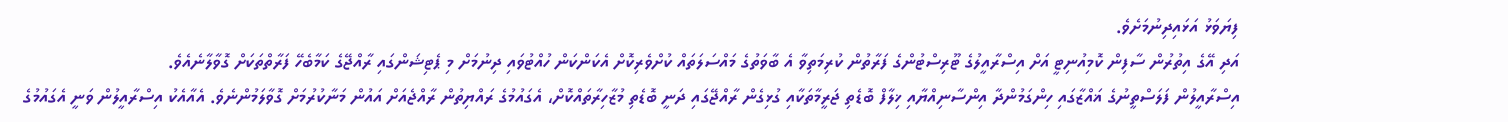ފިޔަވަޅު އަޅައިދިނުމަށެވެ.
އަދި އޭގެ އިތުރުން ސާފިން ކޮމިއުނިޓީ އަށް އިސްރާއީލުގެ ޓޫރިސްޓުންގެ ފަރާތުން ކުރިމަތިވާ އެ ބާވަތުގެ މައްސަލަތައް ކުށްވެރިކޮށް އެކަންކަން ހުއްޓުވައި ދިނުމަށް މި ޕެޓިޝަންގައި ރާއްޖޭގެ ކަމާބެހޭ ފަރާތްތަކަށް ގޮވާލާނެއެވެ.
އިސްރާއީލުން ފަލަސްތީނުގެ ޣައްޒާގައި ހިންގަމުންދާ އިންސާނިއްޔާއި ޚިލާފް ބޮޑެތި ޖަރީމާތަކާއި ގުޅިގެން ރާއްޖޭގައި ދަނީ ބޮޑެތި މުޒާހިރާތައްކޮށް، އެގައުމުގެ ރައްޔިތުން ރާއްޖެއަށް އައުން މަނާކުރުމަށް ގޮވާލަމުންނެވެ. އެއާއެކު އިސްރާއީލުން ވަނީ އެގައުމުގެ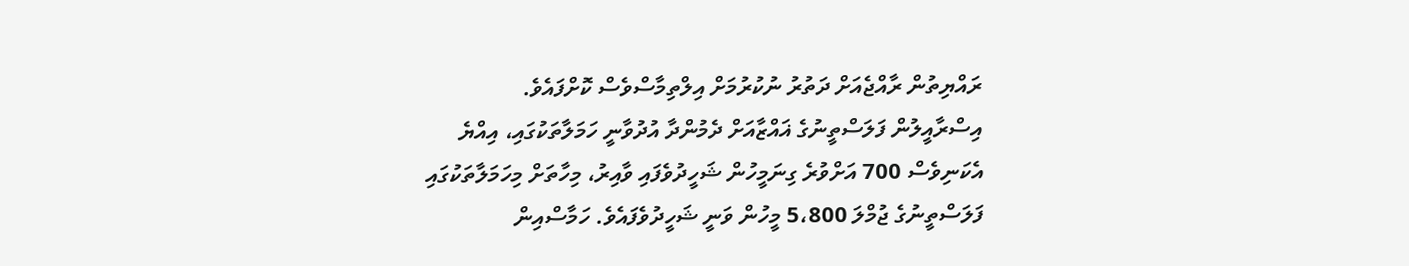ރައްޔިތުން ރާއްޖެއަށް ދަތުރު ނުކުރުމަށް އިލްތިމާސްވެސް ކޮށްފައެވެ.
އިސްރާއީލުން ފަލަސްތީނުގެ ޣައްޒާއަށް ދެމުންދާ އުދުވާނީ ހަމަލާތަކުގައި، އިއްޔެ އެކަނިވެސް 700 އަށްވުރެ ގިނަމީހުން ޝަހީދުވެފައި ވާއިރު، މިހާތަށް މިހަމަލާތަކުގައި ފަލަސްތީނުގެ ޖުމްލަ 5،800 މީހުން ވަނީ ޝަހީދުވެފައެވެ. ހަމާސްއިން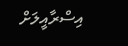އިސްރާއީލަށް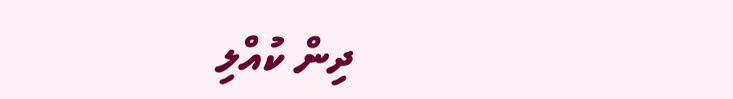ދިން ކުއްލި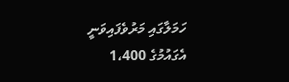ހަމަލާގައި މަރުވެފައިވަނީ އެގައުމުގެ 1،400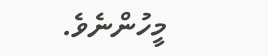މީހުންނެވެ.